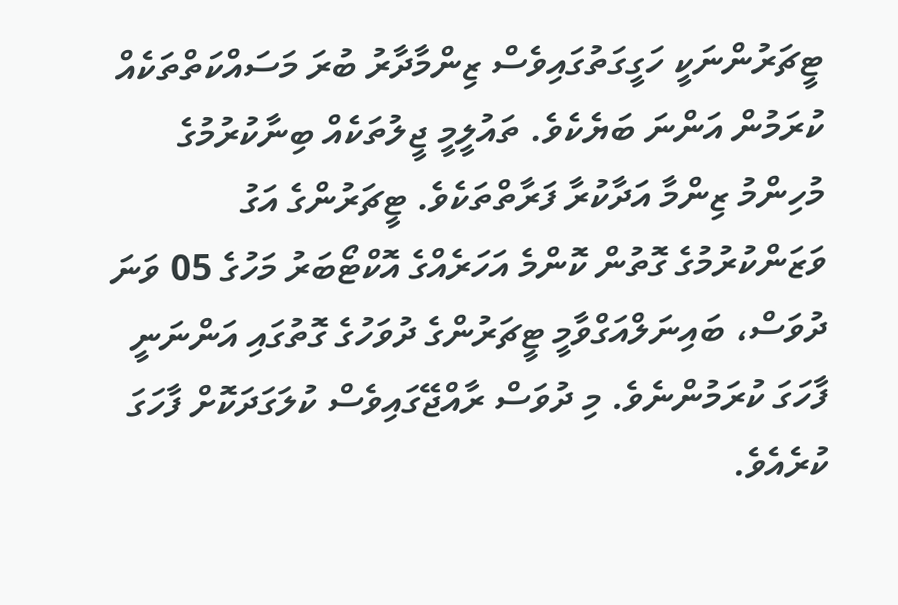ޓީޗަރުންނަކީ ހަގީގަތުގައިވެސް ޒިންމާދާރު ބުރަ މަސައްކަތްތަކެއް ކުރަމުން އަންނަ ބަޔެކެވެ. ތައުލީމީ ޖީލުތަކެއް ބިނާކުރުމުގެ މުހިންމު ޒިންމާ އަދާކުރާ ފަރާތްތަކެވެ. ޓީޗަރުންގެ އަގު ވަޒަންކުރުމުގެ ގޮތުން ކޮންމެ އަހަރެއްގެ އޮކްޓޯބަރު މަހުގެ 05 ވަނަ ދުވަސް، ބައިނަލްއަގްވާމީ ޓީޗަރުންގެ ދުވަހުގެ ގޮތުގައި އަންނަނީ ފާހަގަ ކުރަމުންނެވެ. މި ދުވަސް ރާއްޖޭގައިވެސް ކުލަގަދަކޮށް ފާހަގަ ކުރެއެވެ.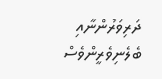ދަރިވަރުންނާއި ބެލެނިވެރީންވެސް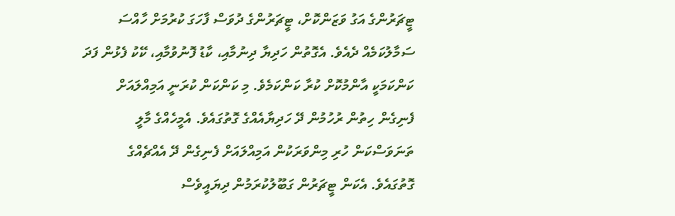ޓީޗަރުންގެ އަގު ވަޒަންކޮށް، ޓީޗަރުންގެ ދުވަސް ފާހަގަ ކުރުމަށް ހާއްސަ ސަމާލުކަމެއް ދެއެވެ. އެގޮތުން ހަދިޔާ ދިނުމާއި، ކާޑު ފޮނުވުމާއި، ކޭކު ފެޅުން ފަދަ ކަންކަމަކީ އާންމުކޮށް ކުރާ ކަންކަމެވެ. މި ކަންކަން ކުރަނީ އަމިއްލައަށް ފެނިގެން ހިތުން ރުހުމުން ދޭ ހަދިޔާއެއްގެ ގޮތުގައެވެ. އެމީހެއްގެ މާލީ ތަނަވަސްކަން ހުރި މިންވަރަކުން އަމިއްލައަށް ފެނިގެން ދޭ އެއްޗެއްގެ ގޮތުގައެވެ. އެކަން ޓީޗަރުން ގަބޫލުކުރަމުން ދިޔައީވެސް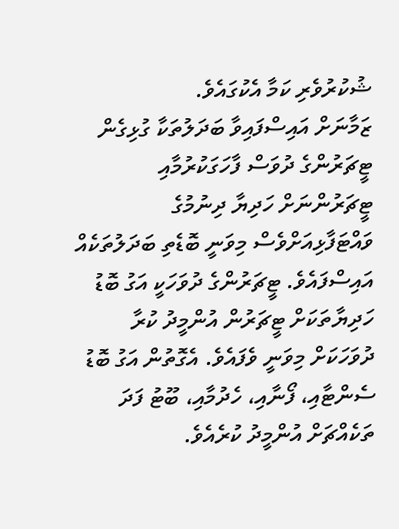ޝުކުރުވެރި ކަމާ އެކުގައެވެ.
ޒަމާނަށް އައިސްފައިވާ ބަދަލުތަކާ ގުޅިގެން ޓީޗަރުންގެ ދުވަސް ފާހަގަކުރުމާއި ޓީޗަރުންނަށް ހަދިޔާ ދިނުމުގެ ވައްޓަފާޅިއަށްވެސް މިވަނީ ބޮޑެތި ބަދަލުތަކެއް އައިސްފައެވެ. ޓީޗަރުންގެ ދުވަހަކީ އަގު ބޮޑު ހަދިޔާތަކަށް ޓީޗަރުން އުންމީދު ކުރާ ދުވަހަކަށް މިވަނީ ވެފައެވެ. އެގޮތުން އަގު ބޮޑު ސެންޓާއި، ފޯނާއި، ހެދުމާއި، ބޫޓު ފަދަ ތަކެއްޗަށް އުންމީދު ކުރެއެވެ.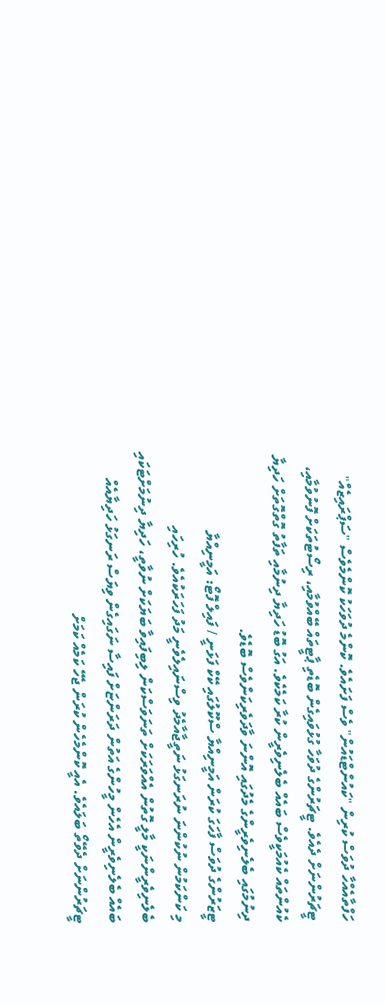ހަފްތާއެއްހާ ދުވަސް ކުރިން "ކައުންޓްޑައުން" ވެސް ފަށައެވެ. ކޮންމެ ދުވަހަކު ކޮންމެވެސް "ސަޕްރައިޒެއް" ޓީޗަރުންނަށް ދެއެވެ. ޓީޗަރުންގެ ދުވަހާ ގުޅުވައިގެން ބޮޑެތި ޕާޓީތައް ބޭއްވުމާއި، ރިސޯޓުތަކަށް ފޮނުވުމާއި، ކެއުންތައް ކެއުމަކީވެސް ބައެއް ބެލެނިވެރީން ކުރާ ކަމެކެވެ. އަގު ބޮޑު ހަދިޔާ ދިނުމާއި ތަފާތު ގޮތްގޮތަށް ހަދިޔާ ދިނުމުގައި ބެލެނިވެރީންގެ މެދުގައި އޮންނަ ވާދަވެރިކަންވެސް ބޮޑެވެ.
ޓީޒަރުންގެ ދުވަސް ފާހަގަ ކުރަން އަމީނިއްޔާ ސްކޫލުގައި ކޭކް ފަޅަނީ / ފައިލް ފޮޓޯ: އަމީނިއްޔާ
މި ކަންކަމުން ނުކުންނަ ނުރަނގަޅު ނަތީޖާއާމެދު ވިސްނައިލެވެނީ މަދު ފަހަރަކުއެވެ. ހުރިހައި ބެލެނިވެރީންނަކީ މާލީ ގޮތުން އެއްވަރަކަށް ތަނަވަސްކަން ލިބިފައިވާ ބަޔަކަށް ނުވާތީ، ހަދިޔާ ދިނުމަށްޓަކައި ބައެއް ބެލެނިވެރީން އެހެން މީހުންގެ އަތުން ދަރަންޏަށް ފައިސާ ނަގައިގެން ވިޔަސް ރަނގަޅު ހަދިޔާއެއް ޓީޗަރުންނަށް ދެވޭތޯ ބަލައެވެ. އެއީ ކޮންމެހެން ކުރަން ޖެހޭ ކަމެއް ކަމަށް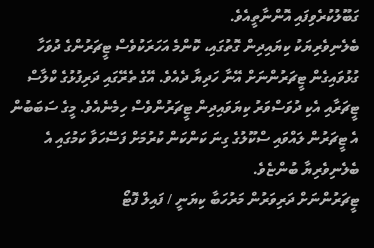ގަބޫލުކުރެވިފައި އޮންނާތީއެވެ.
ބެލެނިވެރިޔަކު ކިޔައިދިން ގޮތުގައި، ކޮންމެ އަހަރަކުވެސް ޓީޗަރުންގެ ދުވަހާ ގުޅުވައިގެން ޓީޗަރުންނަށް އޭނާ ހަދިޔާ ދެއެވެ. އޭގެ ތެރޭގައި ދަރިފުޅުގެ ކްލާސް ޓީޗަރާއި އެކި ދުވަސްވަރު ކިޔަވައިދިން ޓީޗަރުންވެސް ހިމެނެއެވެ. މީގެ ސަބަބުން އެ ޓީޗަރުން ލައްވައި ސްކޫލުގެ ގިނަ ކަންކަން ކުރުމަށް ފަސޭހަވާ ކަމުގައި އެ ބެލެނިވެރިޔާ ބުންޏެވެ.
ޓީޗަރުންނަށް ދަރިވަރުން މަރުހަބާ ކިޔަނީ / ފައިލް ފޮޓޯ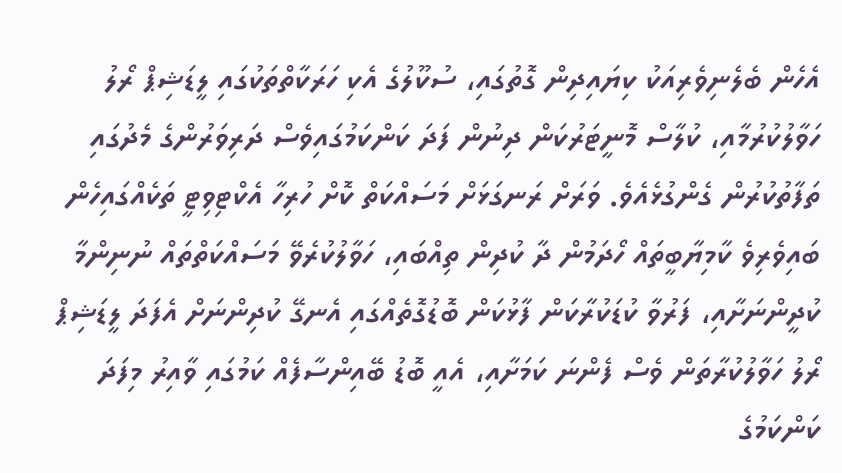އެހެން ބެލެނިވެރިއަކު ކިޔައިދިން ގޮތުގައި، ސުކޫލުގެ އެކި ހަރަކާތްތަކުގައި ލީޑަޝިޕް ރޯލު ހަވާލުކުރުމާއި، ކުލާސް މޮނީޓަރުކަން ދިނުން ފަދަ ކަންކަމުގައިވެސް ދަރިވަރުންގެ މެދުގައި ތަފާތުކުރުން ގެންގުޅެއެވެ. ވަރަށް ރަނގަޅަށް މަސައްކަތް ކޮށް ހުރިހާ އެކްޓިވިޓީ ތަކެއްގައިހެން ބައިވެރިވެ ކާމިޔާބީތައް ހޯދަމުން ދާ ކުދިން ތިއްބައި، ހަވާލުކުރެވޭ މަސައްކަތްތައް ނުނިންމާ ކުދީންނަށާއި، ފަރުވާ ކުޑަކުރާކަން ފާޅުކަން ބޮޑުގޮތެއްގައި އެނގޭ ކުދިންނަށް އެފަދަ ލީޑަޝިޕް ރޯލު ހަވާލުކުރާތަން ވެސް ފެންނަ ކަމަށާއި، އެއީ ބޮޑު ބޭއިންސާފެއް ކަމުގައި ވާއިރު މިފަދަ ކަންކަމުގެ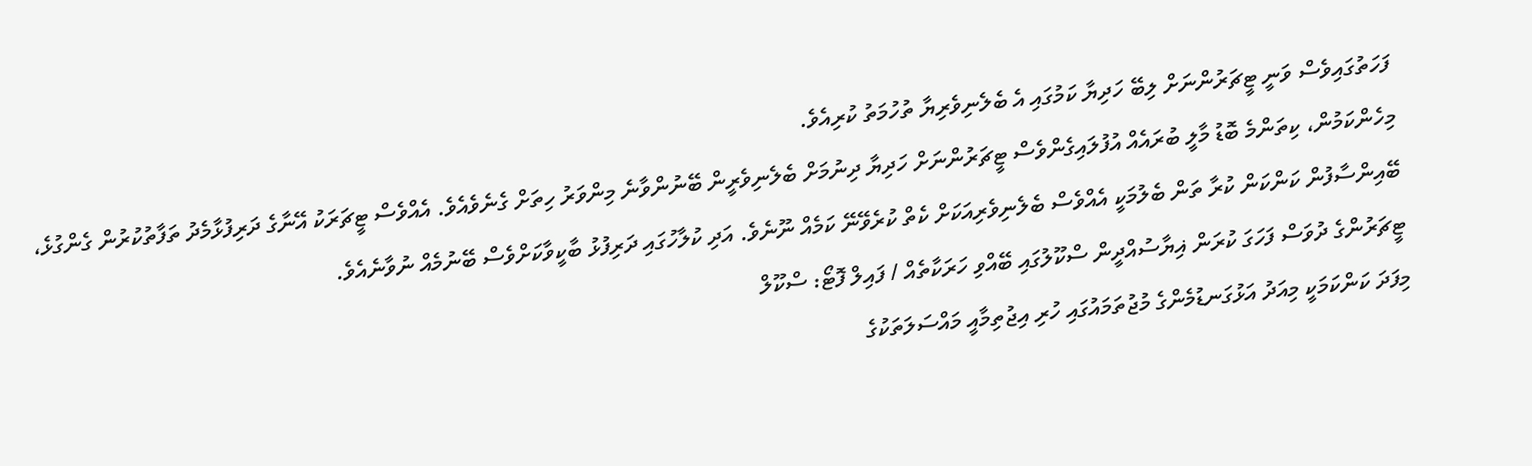ފަހަތުގައިވެސް ވަނީ ޓީޗަރުންނަށް ލިބޭ ހަދިޔާ ކަމުގައި އެ ބެލެނިވެރިޔާ ތުހުމަތު ކުރިއެވެ.
މިހެންކަމުން، ކިތަންމެ ބޮޑު މާލީ ބުރައެއް އުފުލައިގެންވެސް ޓީޗަރުންނަށް ހަދިޔާ ދިނުމަށް ބެލެނިވެރީން ބޭނުންވާނެ މިންވަރު ހިތަށް ގެނެވެއެވެ. އެއްވެސް ޓީޗަރަކު އޭނާގެ ދަރިފުޅާމެދު ތަފާތުކުރުން ގެންގުޅެ، ބޭއިންސާފުން ކަންކަން ކުރާ ތަން ބެލުމަކީ އެއްވެސް ބެލެނިވެރިއަކަށް ކެތް ކުރެވޭނޭ ކަމެއް ނޫނެވެ. އަދި ކުލާހުގައި ދަރިފުޅު ބާކީވާކަށްވެސް ބޭނުމެއް ނުވާނެއެވެ.
ޓީޗަރުންގެ ދުވަސް ފަހަގަ ކުރަން ޣިޔާސުއްދީން ސްކޫލުގައި ބޭއްވި ހަރަކާތެއް / ފައިލް ފޮޓޯ: ސްކޫލް
މިފަދަ ކަންކަމަކީ މިއަދު އަޅުގަނޑުމެންގެ މުޖުތަމައުގައި ހުރި އިޖުތިމާއީ މައްސަލަތަކުގެ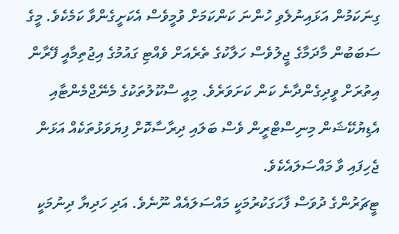ގިނަކަމުން އަޅައިނުލެވި ހުންނަ ކަންކަމަށް ވުމީވެސް އެކަށީގެންވާ ކަމެކެވެ. މީގެ ސަބަބުން މާދަމާގެ ޖީލުވެސް ހަލާކުގެ ތެރެއަށް ވެއްޓި ގައުމުގެ އިޖުތިމާއީ ފޭރާން އިތުރަށް ވީދިގެންދާނެ ކަން ކަށަވަރެވެ. މިއީ ސްކޫލުތަކުގެ މެނޭޖްމެންޓާއި އެޑިޔުކޭޝަން މިނިސްޓްރީން ވެސް ބަލައި ދިރާސާކޮށް ފިޔަވަޅުތަކެއް އަޅަން ޖެހިފައި ވާ މައްސަލައެކެވެ.
ޓީޗަރުންގެ ދުވަސް ފާހަގަކުރުމަކީ މައްސަލައެއް ނޫނެވެ. އަދި ހަދިޔާ ދިނުމަކީ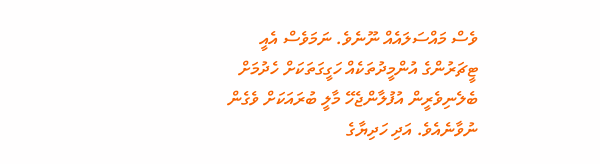ވެސް މައްސަލައެއް ނޫނެވެ. ނަމަވެސް އެއީ ޓީޗަރުންގެ އުންމީދުތަކެއް ހަގީގަތަކަށް ހެދުމަށް ބެލެނިވެރީން އުފުލާންޖެހޭ މާލީ ބުރައަކަށް ވެގެން ނުވާނެއެވެ. އަދި ހަދިޔާގެ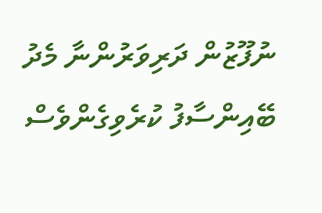ނުފޫޒުން ދަރިވަރުންނާ މެދު ބޭއިންސާފު ކުރެވިގެންވެސް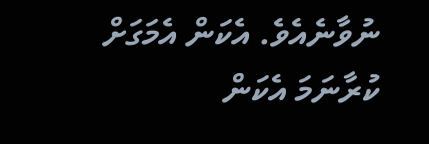ނުވާނެއެވެ. އެކަން އެމަގަށް ކުރާނަމަ އެކަން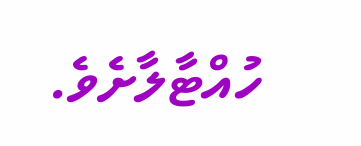ހުއްޓާލާށެވެ.